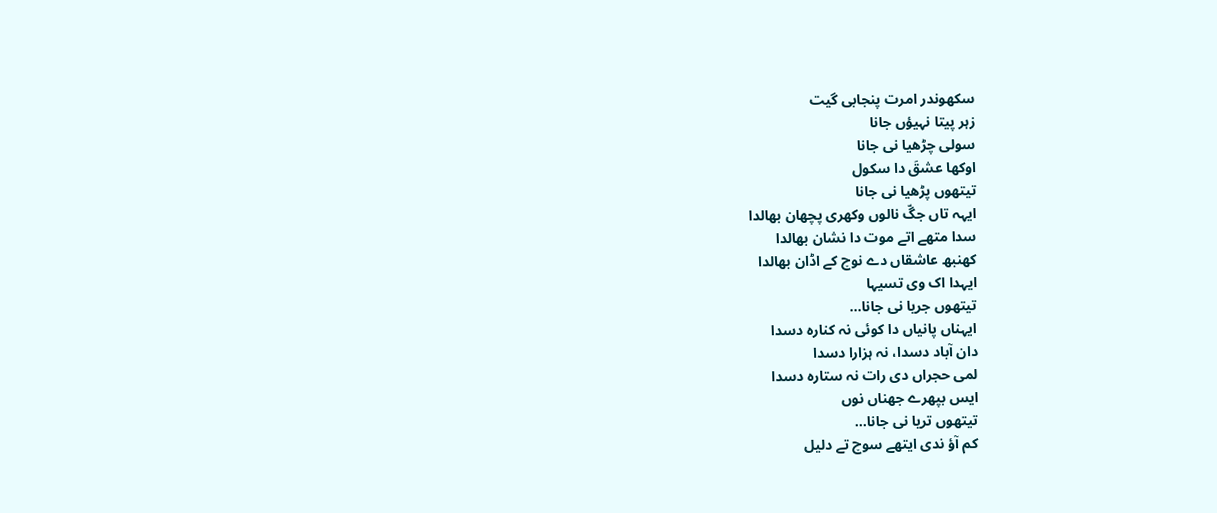سکھوندر امرت پنجابی گیت
زہر پیتا نہیؤں جانا
سولی چڑھیا نی جانا
اوکھا عشقَ دا سکول
تیتھوں پڑھیا نی جانا
ایہہ تاں جگّ نالوں وکھری پچھان بھالدا
سدا متھے اتے موت دا نشان بھالدا
کھنبھ عاشقاں دے نوچ کے اڈان بھالدا
ایہدا اک وی تسیہا
تیتھوں جریا نی جانا...
ایہناں پانیاں دا کوئی نہ کنارہ دسدا
دان آباد دسدا، نہ ہزارا دسدا
لمی حجراں دی رات نہ ستارہ دسدا
ایس بپھرے جھناں نوں
تیتھوں تریا نی جانا...
کم آؤ ندی ایتھے سوچ تے دلیل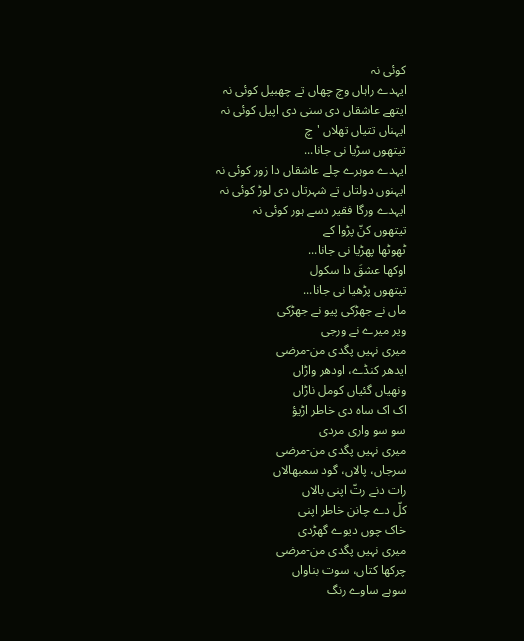کوئی نہ
ایہدے راہاں وچ چھاں تے چھبیل کوئی نہ
ایتھے عاشقاں دی سنی دی اپیل کوئی نہ
ایہناں تتیاں تھلاں 'چ
تیتھوں سڑیا نی جانا...
ایہدے موہرے چلے عاشقاں دا زور کوئی نہ
ایہنوں دولتاں تے شہرتاں دی لوڑ کوئی نہ
ایہدے ورگا فقیر دسے ہور کوئی نہ
تیتھوں کنّ پڑوا کے
ٹھوٹھا پھڑیا نی جانا...
اوکھا عشقَ دا سکول
تیتھوں پڑھیا نی جانا...
ماں نے جھڑکی پیو نے جھڑکی
ویر میرے نے ورجی
میری نہیں پگدی من-مرضی
ایدھر کنڈے، اودھر واڑاں
ونھیاں گئیاں کومل ناڑاں
اک اک ساہ دی خاطر اڑیؤ
سو سو واری مردی
میری نہیں پگدی من-مرضی
سرجاں، پالاں، گود سمبھالاں
رات دنے رتّ اپنی بالاں
کلّ دے چانن خاطر اپنی
خاک چوں دیوے گھڑدی
میری نہیں پگدی من-مرضی
چرکھا کتاں، سوت بناواں
سوہے ساوے رنگ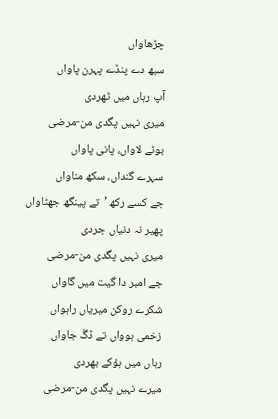چڑھاواں
سبھ دے پنڈے پہرن پاواں
آپ رہاں میں ٹھردی
میری نہیں پگدی من-مرضی
بوٹے لاواں، پانی پاواں
سہرے گنداں، سکھ مناواں
جے کسے رکھ ’تے پینگھ جھٹاواں
پھیر نہ دنیاں جردی
میری نہیں پگدی من-مرضی
جے امبر دا گیت میں گاواں
شکرے روکن میریاں راہواں
زخمی ہوواں تے ڈگّ جاواں
رہاں میں ہؤکے بھردی
میرے نہیں پگدی من-مرضی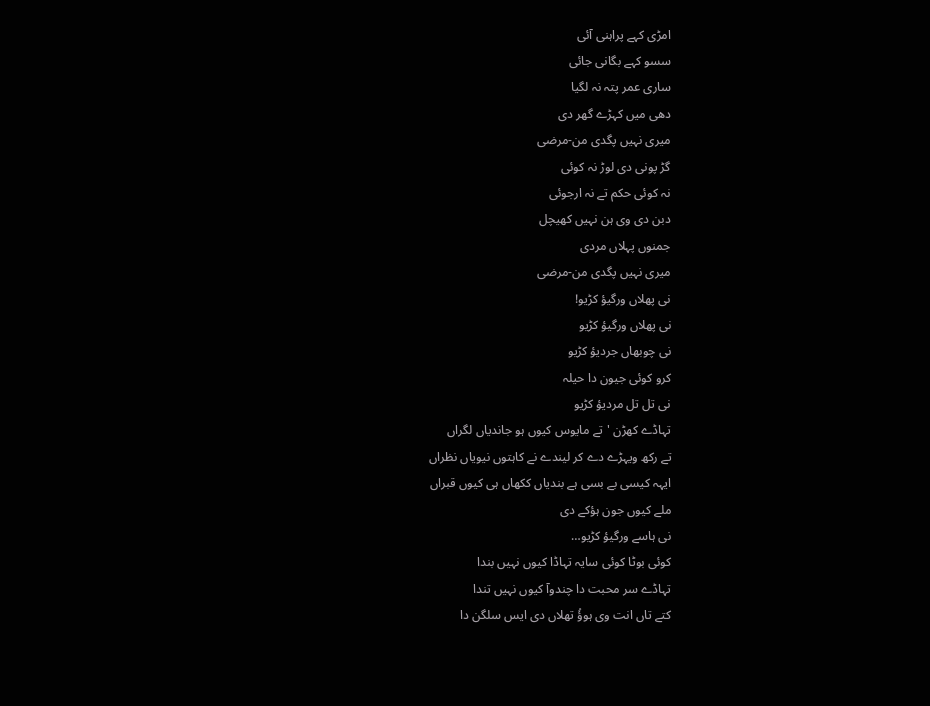امڑی کہے پراہنی آئی
سسو کہے بگانی جائی
ساری عمر پتہ نہ لگیا
دھی میں کہڑے گھر دی
میری نہیں پگدی من-مرضی
گڑ پونی دی لوڑ نہ کوئی
نہ کوئی حکم تے نہ ارجوئی
دبن دی وی ہن نہیں کھیچل
جمنوں پہلاں مردی
میری نہیں پگدی من-مرضی
نی پھلاں ورگیؤ کڑیو!
نی پھلاں ورگیؤ کڑیو
نی چوبھاں جردیؤ کڑیو
کرو کوئی جیون دا حیلہ
نی تل تل مردیؤ کڑیو
تہاڈے کھڑن 'تے مایوس کیوں ہو جاندیاں لگراں
تے رکھ ویہڑے دے کر لیندے نے کاہتوں نیویاں نظراں
ایہہ کیسی بے بسی ہے بندیاں ککھاں ہی کیوں قبراں
ملے کیوں جون ہؤکے دی
نی ہاسے ورگیؤ کڑیو…
کوئی بوٹا کوئی سایہ تہاڈا کیوں نہیں بندا
تہاڈے سر محبت دا چندوآ کیوں نہیں تندا
کتے تاں انت وی ہوؤُ تھلاں دی ایس سلگن دا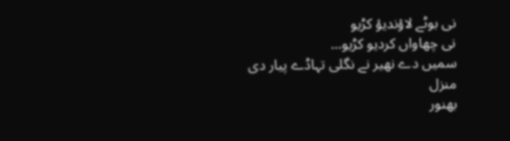نی بوٹے لاؤندیؤ کڑیو
نی چھاواں کردیو کڑیو…
سمیں دے نھیر نے نگلی تہاڈے پیار دی منزل
بھنور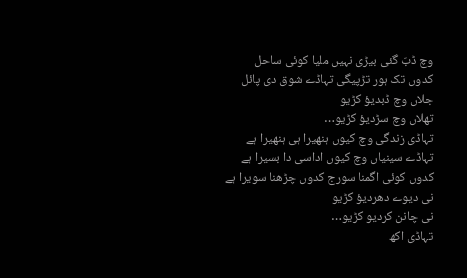وچ ڈبّ گئی بیڑی نہیں ملیا کوئی ساحل
کدوں تک ہور تڑپیگی تہاڈے شوق دی پائل
جلاں وچ ڈبدیؤ کڑیو
تھلاں وچ سڑدیؤ کڑیو…
تہاڈی زندگی وچ کیوں ہنھیرا ہی ہنھیرا ہے
تہاڈے سینیاں وچ کیوں اداسی دا بسیرا ہے
کدوں کوئی اگمنا سورج کدوں چڑھنا سویرا ہے
نی دیوے دھردیؤ کڑیو
نی چانن کردیو کڑیو…
تہاڈی اکھ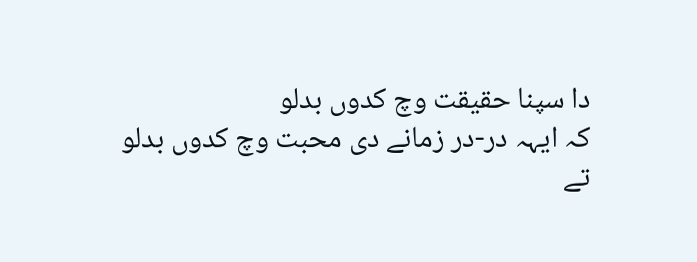دا سپنا حقیقت وچ کدوں بدلو
کہ ایہہ در-در زمانے دی محبت وچ کدوں بدلو
تے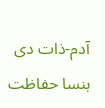آدم-ذات دی ہنسا حفاظت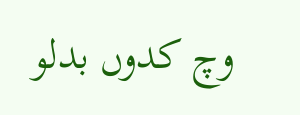وچ کدوں بدلو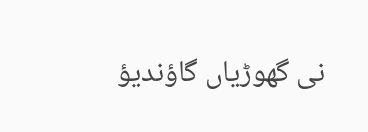نی گھوڑیاں گاؤندیؤ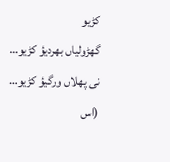کڑیو
گھڑولیاں بھردیؤ کڑیو…
نی پھلاں ورگیؤ کڑیو…
(اس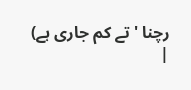رچنا 'تے کم جاری ہے)
|